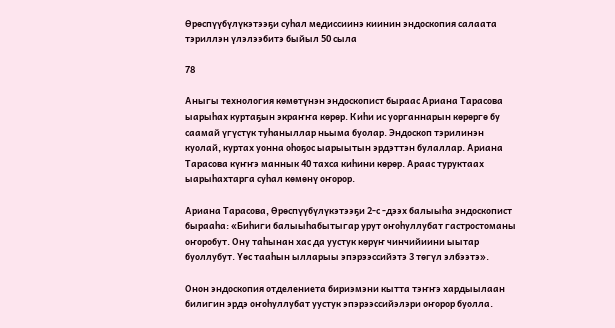Өрөспүүбүлүкэтээҕи суһал медиссиинэ киинин эндоскопия салаата тэриллэн үлэлээбитэ быйыл 50 сыла

78

Аныгы технология көмөтүнэн эндоскопист быраас Ариана Тарасова ыарыһах куртаҕын экраҥҥа көрөр. Киһи ис уорганнарын көрөргө бу саамай үгүстүк туһаныллар ньыма буолар. Эндоскоп тэрилинэн куолай, куртах уонна оһоҕос ыарыытын эрдэттэн булаллар. Ариана Тарасова күҥҥэ маннык 40 тахса киһини көрөр. Араас туруктаах ыарыһахтарга суһал көмөнү оҥорор.

Ариана Тарасова, Өрөспүүбүлүкэтээҕи 2-с -дээх балыыһа эндоскопист бырааһа: «Биһиги балыыһабытыгар урут оҥоһуллубат гастростоманы оҥоробут. Ону таһынан хас да уустук көрүҥ чинчийиини ыытар буоллубут. Үөс тааһын ылларыы эпэрээссийэтэ 3 төгүл элбээтэ».

Онон эндоскопия отделениета бириэмэни кытта тэҥҥэ хардыылаан билигин эрдэ оҥоһуллубат уустук эпэрээссийэлэри оҥорор буолла.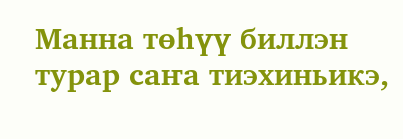Манна төһүү биллэн турар саҥа тиэхиньикэ,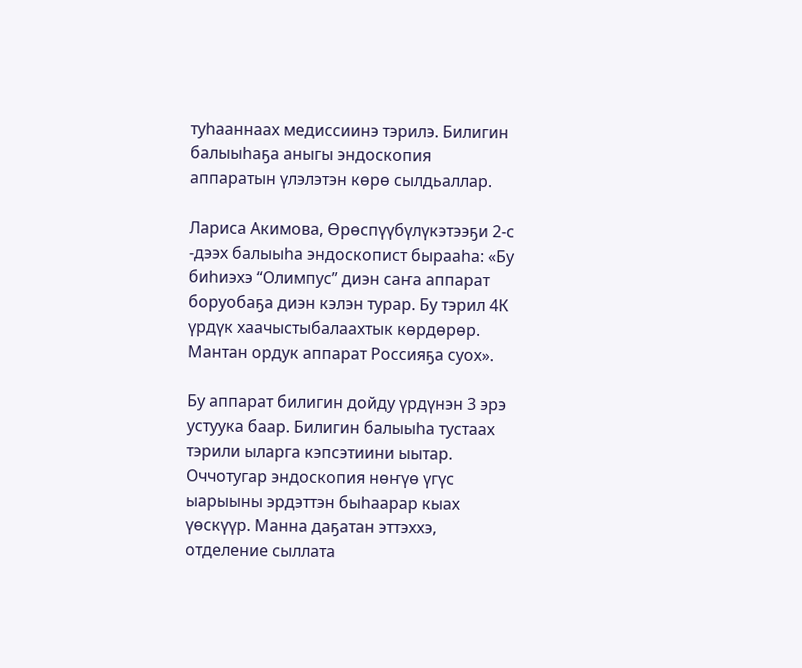туһааннаах медиссиинэ тэрилэ. Билигин балыыһаҕа аныгы эндоскопия аппаратын үлэлэтэн көрө сылдьаллар.

Лариса Акимова, Өрөспүүбүлүкэтээҕи 2-с -дээх балыыһа эндоскопист бырааһа: «Бу биһиэхэ “Олимпус” диэн саҥа аппарат боруобаҕа диэн кэлэн турар. Бу тэрил 4К үрдүк хаачыстыбалаахтык көрдөрөр. Мантан ордук аппарат Россияҕа суох».

Бу аппарат билигин дойду үрдүнэн 3 эрэ устуука баар. Билигин балыыһа тустаах тэрили ыларга кэпсэтиини ыытар. Оччотугар эндоскопия нөҥүө үгүс ыарыыны эрдэттэн быһаарар кыах үөскүүр. Манна даҕатан эттэххэ, отделение сыллата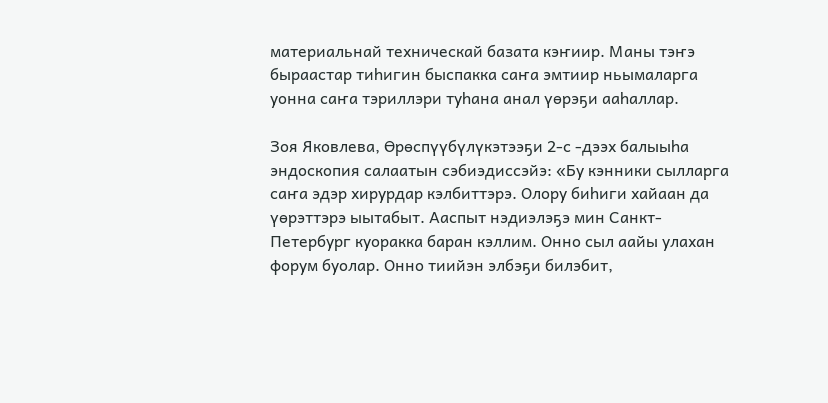материальнай техническай базата кэҥиир. Маны тэҥэ быраастар тиһигин быспакка саҥа эмтиир ньымаларга уонна саҥа тэриллэри туһана анал үөрэҕи ааһаллар.

Зоя Яковлева, Өрөспүүбүлүкэтээҕи 2-с -дээх балыыһа эндоскопия салаатын сэбиэдиссэйэ: «Бу кэнники сылларга саҥа эдэр хирурдар кэлбиттэрэ. Олору биһиги хайаан да үөрэттэрэ ыытабыт. Ааспыт нэдиэлэҕэ мин Санкт-Петербург куоракка баран кэллим. Онно сыл аайы улахан форум буолар. Онно тиийэн элбэҕи билэбит,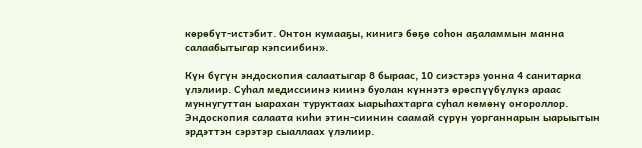көрөбүт-истэбит. Онтон кумааҕы, кинигэ бөҕө соһон аҕаламмын манна салаабытыгар кэпсиибин».

Күн бүгүн эндоскопия салаатыгар 8 быраас, 10 сиэстэрэ уонна 4 санитарка үлэлиир. Суһал медиссиинэ киинэ буолан күннэтэ өрөспүүбүлүкэ араас муннугуттан ыарахан туруктаах ыарыһахтарга суһал көмөнү оҥороллор. Эндоскопия салаата киһи этин-сиинин саамай сүрүн уорганнарын ыарыытын эрдэттэн сэрэтэр сыаллаах үлэлиир.